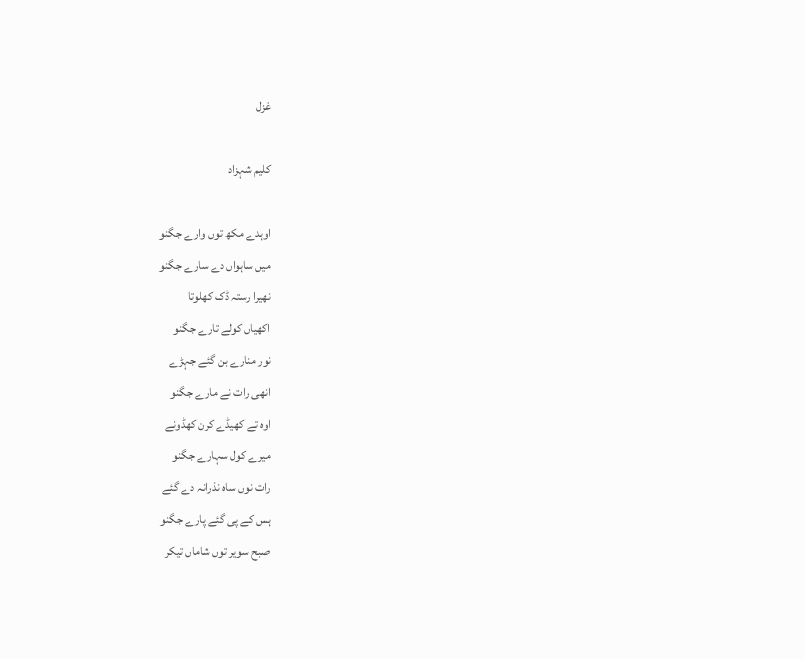غزل

کلیم شہزاد

اوہدے مکھ توں وارے جگنو
میں ساہواں دے سارے جگنو
نھیرا رستہ ڈک کھلوتا
اکھیاں کولے تارے جگنو
نور منارے بن گئے جہڑے
انھی رات نے مارے جگنو
اوہ تے کھیڈے کرن کھڈونے
میرے کول سہارے جگنو
رات نوں ساہ نذرانہ دے گئے
ہس کے پی گئے پارے جگنو
صبح سویر توں شاماں تیکر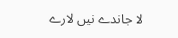لا جاندے نیں لارے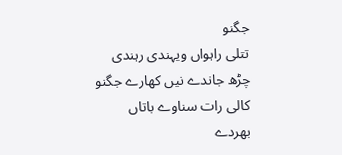جگنو
تتلی راہواں ویہندی رہندی
چڑھ جاندے نیں کھارے جگنو
کالی رات سناوے باتاں
بھردے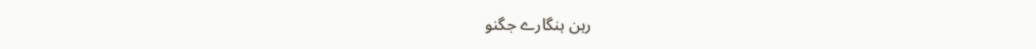رہن ہنگارے جگنو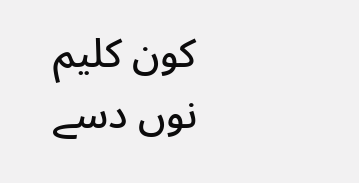کون کلیم نوں دسے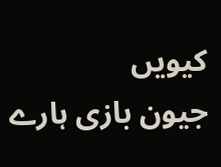کیویں
جیون بازی ہارے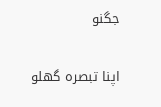جگنو

اپنا تبصرہ گھلو